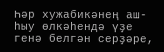Һәр хужабикәнең аш-һыу өлкәһендә үҙе генә белгән серҙәре,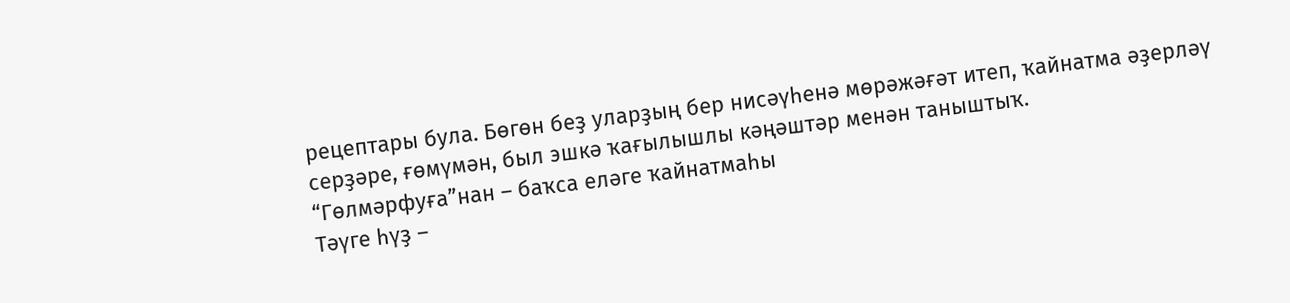рецептары була. Бөгөн беҙ уларҙың бер нисәүһенә мөрәжәғәт итеп, ҡайнатма әҙерләү серҙәре, ғөмүмән, был эшкә ҡағылышлы кәңәштәр менән таныштыҡ.
“Гөлмәрфуға”нан – баҡса еләге ҡайнатмаһы
Тәүге һүҙ –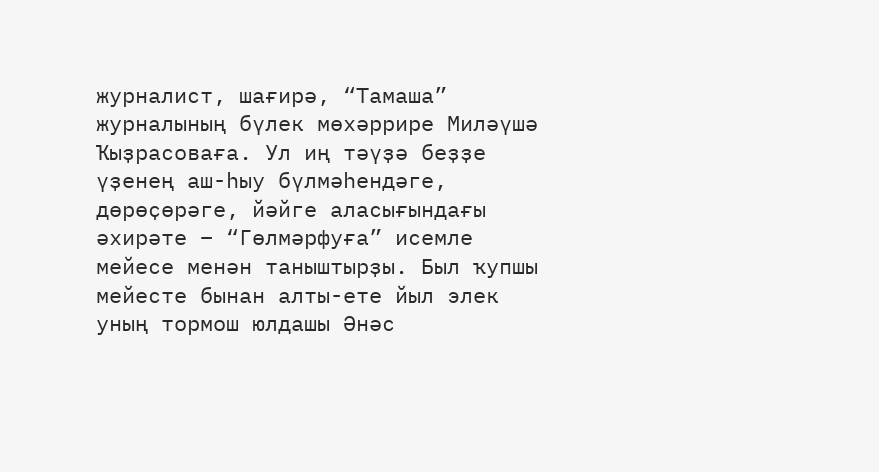журналист, шағирә, “Тамаша” журналының бүлек мөхәррире Миләүшә Ҡыҙрасоваға. Ул иң тәүҙә беҙҙе үҙенең аш-һыу бүлмәһендәге, дөрөҫөрәге, йәйге аласығындағы әхирәте – “Гөлмәрфуға” исемле мейесе менән таныштырҙы. Был ҡупшы мейесте бынан алты-ете йыл элек уның тормош юлдашы Әнәс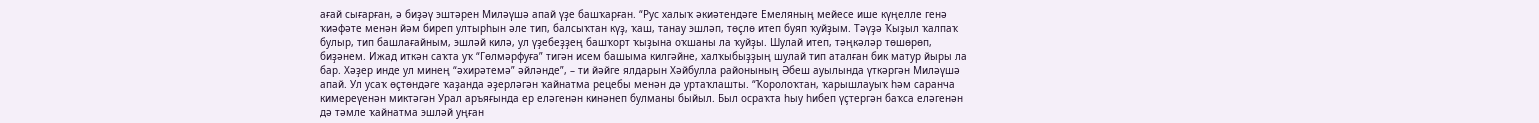ағай сығарған, ә биҙәү эштәрен Миләүшә апай үҙе башҡарған. “Рус халыҡ әкиәтендәге Емеляның мейесе ише күңелле генә ҡиәфәте менән йәм биреп ултырһын әле тип, балсыҡтан күҙ, ҡаш, танау эшләп, төҫлө итеп буяп ҡуйҙым. Тәүҙә Ҡыҙыл ҡалпаҡ булыр, тип башлағайным, эшләй килә, ул үҙебеҙҙең башҡорт ҡыҙына оҡшаны ла ҡуйҙы. Шулай итеп, тәңкәләр төшөрөп, биҙәнем. Ижад иткән саҡта уҡ “Гөлмәрфуға” тигән исем башыма килгәйне, халҡыбыҙҙың шулай тип аталған бик матур йыры ла бар. Хәҙер инде ул минең “әхирәтемә” әйләнде”, – ти йәйге ялдарын Хәйбулла районының Әбеш ауылында үткәргән Миләүшә апай. Ул усаҡ өҫтөндәге ҡаҙанда әҙерләгән ҡайнатма рецебы менән дә уртаҡлашты. “Ҡоролоҡтан, ҡарышлауыҡ һәм саранча кимереүенән миктәгән Урал аръяғында ер еләгенән кинәнеп булманы быйыл. Был осраҡта һыу һибеп үҫтергән баҡса еләгенән дә тәмле ҡайнатма эшләй уңған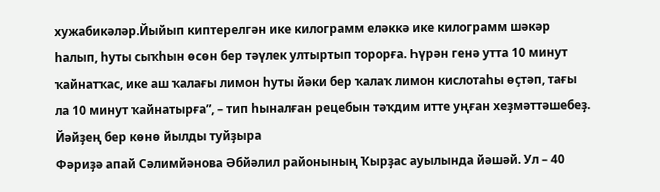хужабикәләр.Йыйып киптерелгән ике килограмм еләккә ике килограмм шәкәр һалып, һуты сыҡһын өсөн бер тәүлек ултыртып торорға. Һүрән генә утта 10 минут ҡайнатҡас, ике аш ҡалағы лимон һуты йәки бер ҡалаҡ лимон кислотаһы өҫтәп, тағы ла 10 минут ҡайнатырға”, – тип һыналған рецебын тәҡдим итте уңған хеҙмәттәшебеҙ.
Йәйҙең бер көнө йылды туйҙыра
Фәриҙә апай Сәлимйәнова Әбйәлил районының Ҡырҙас ауылында йәшәй. Ул – 40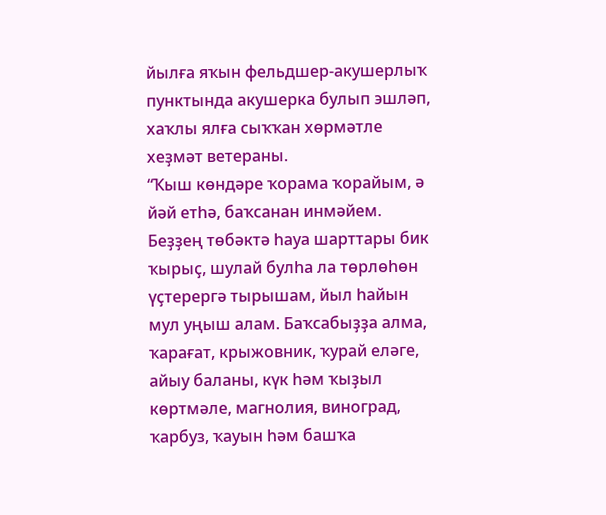йылға яҡын фельдшер-акушерлыҡ пунктында акушерка булып эшләп, хаҡлы ялға сыҡҡан хөрмәтле хеҙмәт ветераны.
“Ҡыш көндәре ҡорама ҡорайым, ә йәй етһә, баҡсанан инмәйем. Беҙҙең төбәктә һауа шарттары бик ҡырыҫ, шулай булһа ла төрлөһөн үҫтерергә тырышам, йыл һайын мул уңыш алам. Баҡсабыҙҙа алма, ҡарағат, крыжовник, ҡурай еләге, айыу баланы, күк һәм ҡыҙыл көртмәле, магнолия, виноград, ҡарбуз, ҡауын һәм башҡа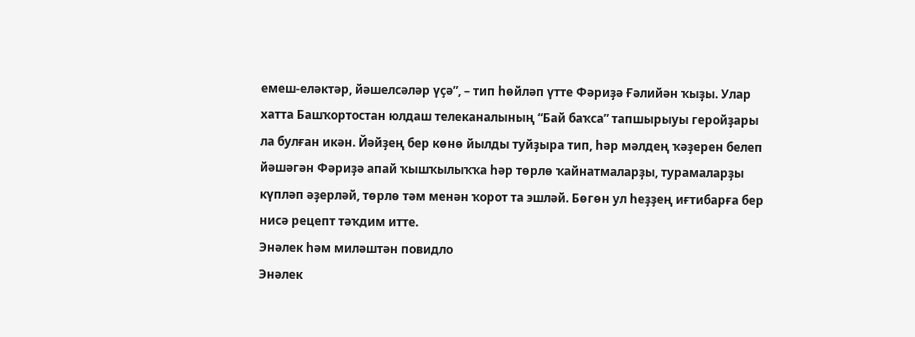емеш-еләктәр, йәшелсәләр үҫә”, – тип һөйләп үтте Фәриҙә Ғәлийән ҡыҙы. Улар хатта Башҡортостан юлдаш телеканалының “Бай баҡса” тапшырыуы геройҙары ла булған икән. Йәйҙең бер көнө йылды туйҙыра тип, һәр мәлдең ҡәҙерен белеп йәшәгән Фәриҙә апай ҡышҡылыҡҡа һәр төрлө ҡайнатмаларҙы, турамаларҙы күпләп әҙерләй, төрлө тәм менән ҡорот та эшләй. Бөгөн ул һеҙҙең иғтибарға бер нисә рецепт тәҡдим итте.
Энәлек һәм миләштән повидло
Энәлек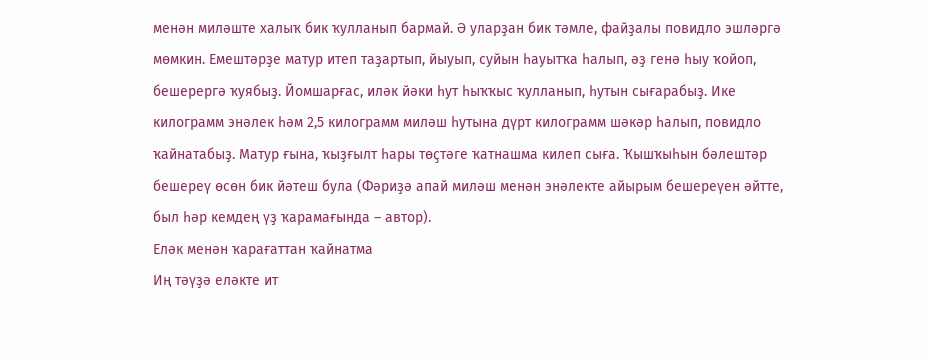менән миләште халыҡ бик ҡулланып бармай. Ә уларҙан бик тәмле, файҙалы повидло эшләргә мөмкин. Емештәрҙе матур итеп таҙартып, йыуып, суйын һауытҡа һалып, әҙ генә һыу ҡойоп, бешерергә ҡуябыҙ. Йомшарғас, иләк йәки һут һыҡҡыс ҡулланып, һутын сығарабыҙ. Ике килограмм энәлек һәм 2,5 килограмм миләш һутына дүрт килограмм шәкәр һалып, повидло ҡайнатабыҙ. Матур ғына, ҡыҙғылт һары төҫтәге ҡатнашма килеп сыға. Ҡышҡыһын бәлештәр бешереү өсөн бик йәтеш була (Фәриҙә апай миләш менән энәлекте айырым бешереүен әйтте, был һәр кемдең үҙ ҡарамағында – автор).
Еләк менән ҡарағаттан ҡайнатма
Иң тәүҙә еләкте ит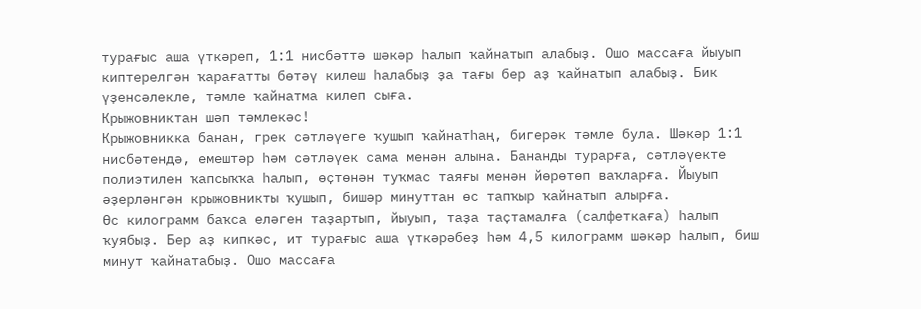турағыс аша үткәреп, 1:1 нисбәттә шәкәр һалып ҡайнатып алабыҙ. Ошо массаға йыуып киптерелгән ҡарағатты бөтәү килеш һалабыҙ ҙа тағы бер аҙ ҡайнатып алабыҙ. Бик үҙенсәлекле, тәмле ҡайнатма килеп сыға.
Крыжовниктан шәп тәмлекәс!
Крыжовникка банан, грек сәтләүеге ҡушып ҡайнатһаң, бигерәк тәмле була. Шәкәр 1:1 нисбәтендә, емештәр һәм сәтләүек сама менән алына. Бананды турарға, сәтләүекте полиэтилен ҡапсыҡҡа һалып, өҫтөнән туҡмас таяғы менән йөрөтөп ваҡларға. Йыуып әҙерләнгән крыжовникты ҡушып, бишәр минуттан өс тапҡыр ҡайнатып алырға.
Өс килограмм баҡса еләген таҙартып, йыуып, таҙа таҫтамалға (салфеткаға) һалып ҡуябыҙ. Бер аҙ кипкәс, ит турағыс аша үткәрәбеҙ һәм 4,5 килограмм шәкәр һалып, биш минут ҡайнатабыҙ. Ошо массаға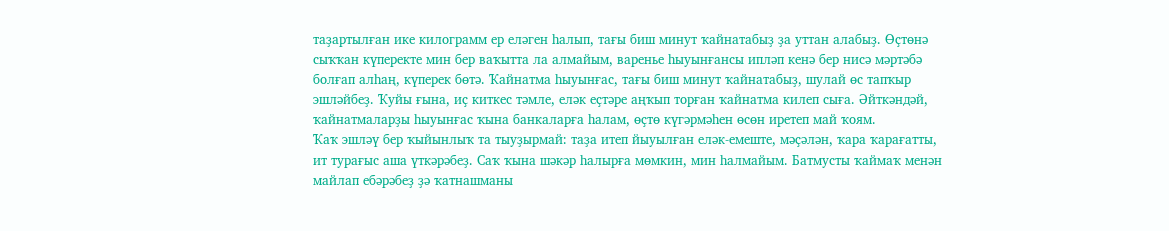таҙартылған ике килограмм ер еләген һалып, тағы биш минут ҡайнатабыҙ ҙа уттан алабыҙ. Өҫтөнә сыҡҡан күперекте мин бер ваҡытта ла алмайым, варенье һыуынғансы ипләп кенә бер нисә мәртәбә болғап алһаң, күперек бөтә. Ҡайнатма һыуынғас, тағы биш минут ҡайнатабыҙ, шулай өс тапҡыр эшләйбеҙ. Ҡуйы ғына, иҫ киткес тәмле, еләк еҫтәре аңҡып торған ҡайнатма килеп сыға. Әйткәндәй, ҡайнатмаларҙы һыуынғас ҡына банкаларға һалам, өҫтө күгәрмәһен өсөн иретеп май ҡоям.
Ҡаҡ эшләү бер ҡыйынлыҡ та тыуҙырмай: таҙа итеп йыуылған еләк-емеште, мәҫәлән, ҡара ҡарағатты, ит турағыс аша үткәрәбеҙ. Саҡ ҡына шәкәр һалырға мөмкин, мин һалмайым. Батмусты ҡаймаҡ менән майлап ебәрәбеҙ ҙә ҡатнашманы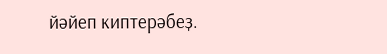йәйеп киптерәбеҙ.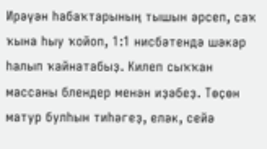Ирәүән һабаҡтарының тышын әрсеп, саҡ ҡына һыу ҡойоп, 1:1 нисбәтендә шәкәр һалып ҡайнатабыҙ. Килеп сыҡҡан массаны блендер менән иҙәбеҙ. Төҫөн матур булһын тиһәгеҙ, еләк, сейә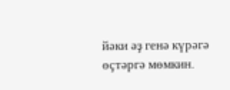йәки әҙ генә күрәгә өҫтәргә мөмкин.